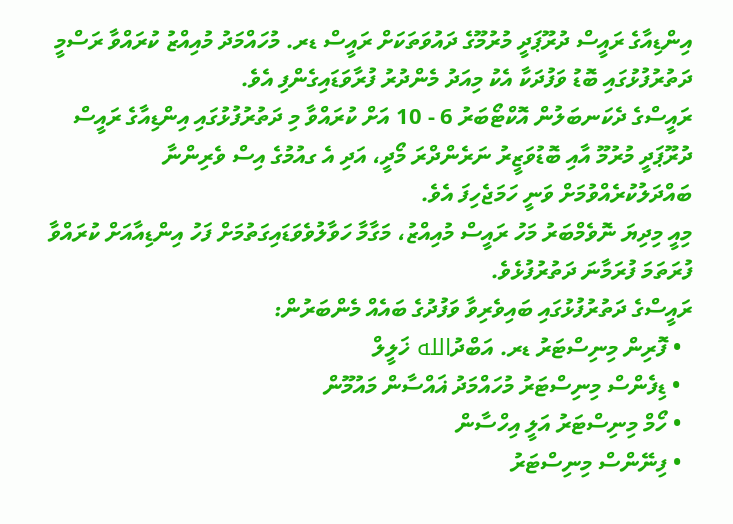އިންޑިއާގެ ރައީސް ދުރޫޕަދީ މުރުމޫގެ ދައުވަތަކަށް ރައީސް ޑރ. މުހައްމަދު މުއިއްޒު ކުރައްވާ ރަސްމީ ދަތުރުފުޅުގައި ބޮޑު ވަފުދަކާ އެކު މިއަދު މެންދުރު ފުރާވަޑައިގެންފި އެވެ.
ރައީސްގެ ދެކަނބަލުން އޮކްޓޯބަރު 6 - 10 އަށް ކުރައްވާ މި ދަތުރުފުޅުގައި އިންޑިއާގެ ރައީސް ދުރޫޕަދީ މުރުމޫ އާއި ބޮޑުވަޒީރު ނަރެންދްރަ މޯދީ، އަދި އެ ގއުމުގެ އިސް ވެރިންނާ ބައްދަލުކުރެއްވުމަށް ވަނީ ހަމަޖެހިފަ އެވެ.
މިއީ މިދިޔަ ނޮވެމްބަރު މަހު ރައީސް މުއިއްޒު، މަގާމާ ހަވާލުވެވަޑައިގަތުމަށް ފަހު އިންޑިއާއަށް ކުރައްވާ ފުރަތަމަ ފުރަމާނަ ދަތުރުފުޅެވެ.
ރައީސްގެ ދަތުރުފުޅުގައި ބައިވެރިވާ ވަފުދުގެ ބައެއް މެންބަރުން:
  • ފޮރިން މިނިސްޓަރު ޑރ. އަބްދުالله ޚަލީލް
  • ޑިފެންސް މިނިސްޓަރު މުހައްމަދު ޣައްސާން މައުމޫން
  • ހޯމް މިނިސްޓަރު އަލީ އިހްސާން
  • ފިނޭންސް މިނިސްޓަރު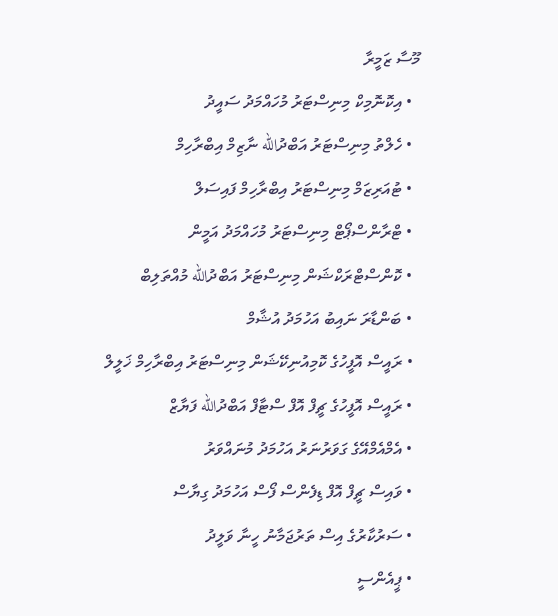މޫސާ ޒަމީރާ
  • އިކޮނޮމިކް މިނިސްޓަރު މުހައްމަދު ސައީދު
  • ހެލްތު މިނިސްޓަރު އަބްދުالله ނާޒިމް އިބްރާހިމް
  • ޓުއަރިޒަމް މިނިސްޓަރު އިބްރާހިމް ފައިސަލް
  • ޓްރާންސްޕޯޓް މިނިސްޓަރު މުހައްމަދު އަމީން
  • ކޮންސްޓްރަކްޝަން މިނިސްޓަރު އަބްދުالله މުއްތަލިބް
  • ބަންޑާރަ ނައިބު އަހުމަދު އުޝާމް
  • ރައީސް އޮފީހުގެ ކޮމިއުނިކޭޝަން މިނިސްޓަރު އިބްރާހިމް ޚަލީލް
  • ރައީސް އޮފީހުގެ ޗީފް އޮފް ސްޓާފް އަބްދުالله ފަޔާޒް
  • އެމްއެމްއޭގެ ގަވަރުނަރު އަހުމަދު މުނައްވަރު
  • ވައިސް ޗީފް އޮފް ޑިފެންސް ފޯސް އަހުމަދު ގިޔާސް
  • ސަރުކާރުގެ އިސް ތަރުޖަމާނު ހީނާ ވަލީދު
  • ޕީއެންސީ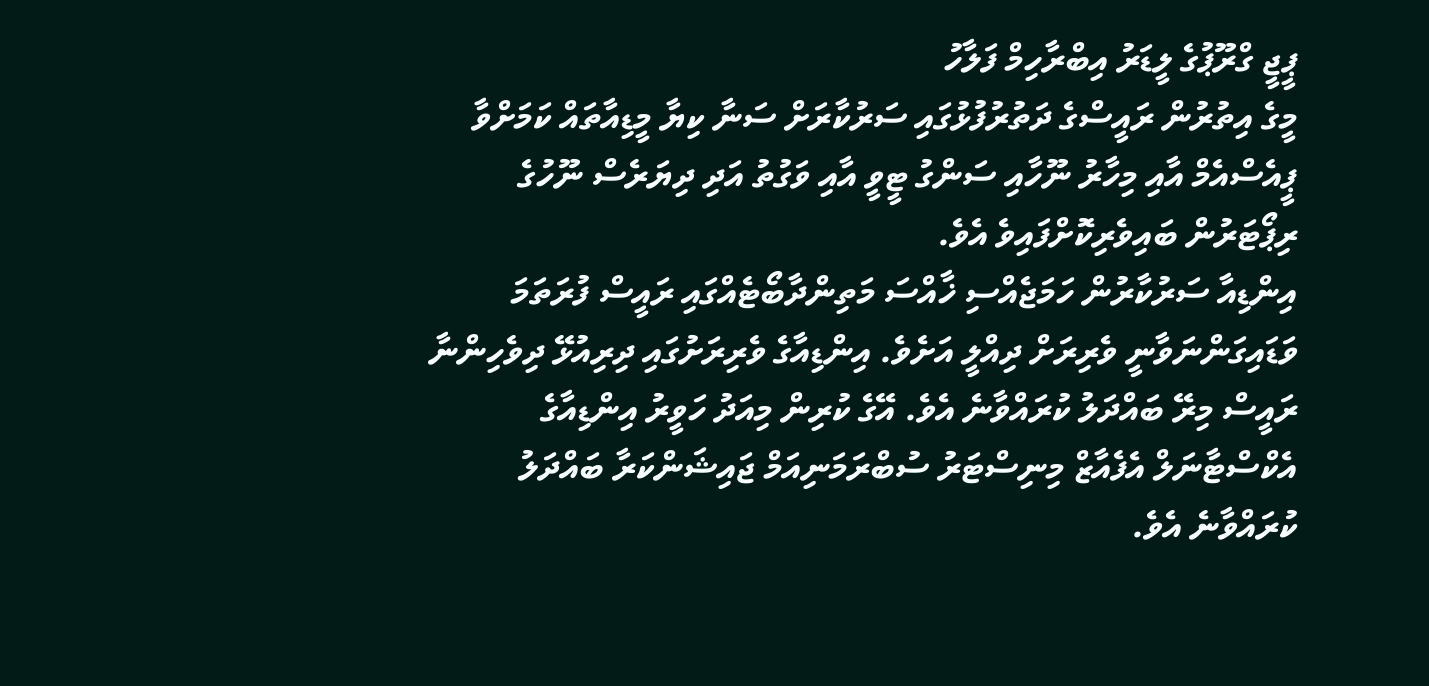ޕީޖީ ގްރޫޕުގެ ލީޑަރު އިބްރާހިމް ފަލާހު
މީގެ އިތުރުން ރައީސްގެ ދަތުރުފުޅުގައި ސަރުކާރަށް ސަނާ ކިޔާ މީޑިއާތައް ކަމަށްވާ ޕީއެސްއެމް އާއި މިހާރު ނޫހާއި ސަންގު ޓީވީ އާއި ވަގުތު އަދި ދިޔަރެސް ނޫހުގެ ރިޕޯޓަރުން ބައިވެރިކޮށްފައިވެ އެވެ.
އިންޑިއާ ސަރުކާރުން ހަމަޖެއްސި ޚާއްސަ މަތިންދާބޯޓެއްގައި ރައީސް ފުރަތަމަ ވަޑައިގަންނަވާނީ ވެރިރަށް ދިއްލީ އަށެވެ. އިންޑިއާގެ ވެރިރަށުގައި ދިރިއުޅޭ ދިވެހިންނާ ރައީސް މިރޭ ބައްދަލު ކުރައްވާނެ އެވެ. އޭގެ ކުރިން މިއަދު ހަވީރު އިންޑިއާގެ އެކްސްޓާނަލް އެފެއާޒް މިނިސްޓަރު ސުބްރަމަނިއަމް ޖައިޝަންކަރާ ބައްދަލު ކުރައްވާނެ އެވެ.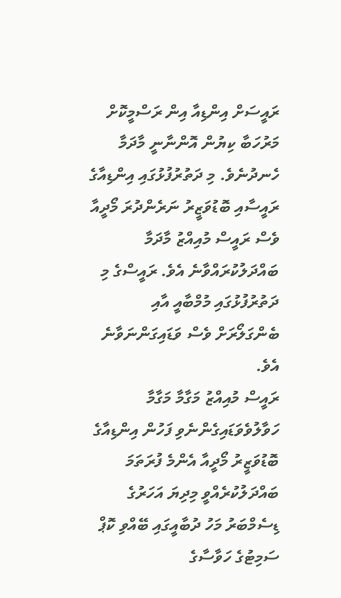ރައީސަށް އިންޑިއާ އިން ރަސްމީކޮށް މަރުހަބާ ކިޔުން އޮންނާނީ މާދަމާ ހެނދުނެވެ. މި ދަތުރުފުޅުގައި އިންޑިއާގެ ރައީސާއި ބޮޑުވަޒީރު ނަރެންދުރަ މޯދީއާ ވެސް ރައީސް މުއިއްޒު މާދަމާ ބައްދަލުކުރައްވާނެ އެވެ. ރައީސްގެ މި ދަތުރުފުޅުގައި މުމްބާއީ އާއި ބެންގަލޯރަށް ވެސް ވަޑައިގަންނަވާނެ އެވެ.
ރައީސް މުއިއްޒު މަގާމާ މަގާމާ ހަވާލުވެވަޑައިގެންނެވި ފަހުން އިންޑިއާގެ ބޮޑުވަޒީރު މޯދީއާ އެންމެ ފުރަތަމަ ބައްދަލުކުރެއްވީ މިދިޔަ އަހަރުގެ ޑިސެމްބަރު މަހު ދުބާއީގައި ބޭއްވި ކޮޕް ސަމިޓުގެ ހަވާސާގެ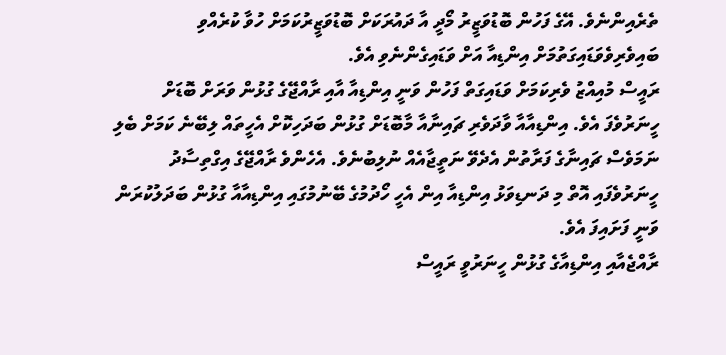ތެރެއިންނެވެ. އޭގެ ފަހުން ބޮޑުވަޒީރު މޯދީ އާ ދައުރަކަށް ބޮޑުވަޒީރުކަމަށް ހުވާ ކުރެއްވި ބައިވެރިވެވަޑައިގަތުމަށް އިންޑިއާ އަށް ވަޑައިގެންނެވި އެވެ.
ރައީސް މުއިއްޒު ވެރިކަމަށް ވަޑައިގަތް ފަހުން ވަނީ އިންޑިއާ އާއި ރާއްޖޭގެ ގުޅުން ވަރަށް ބޮޑަށް ހީނަރުވެފަ އެވެ. އިންޑިއާއާ ވާދަވެރި ޗައިނާއާ މާބޮޑަށް ގުޅުން ބަދަހިކޮށް އެހީތައް ލިބޭނެ ކަމަށް ބެލި ނަމަވެސް ޗައިނާގެ ފަރާތުން އެދެވޭ ނަތީޖާއެއް ނުލިބުނެވެ. އެހެންވެ ރާއްޖޭގެ އިގްތިސާދު ހީނަރުވެފައި އޮތް މި ދަނޑިވަޅު އިންޑިއާ އިން އެހީ ހޯދުމުގެ ބޭނުމުގައި އިންޑިއާއާ ގުޅުން ބަދަލުކުރަން ވަނީ ފަށައިފަ އެވެ.
ރާއްޖެއާއި އިންޑިއާގެ ގުޅުން ހީނަރުވީ ރައީސް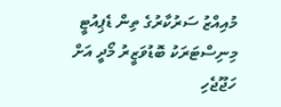މުއިއްޒު ސަރުކާރުގެ ތިން ޑެޕިއުޓީ މިނިސްޓަރަކު ބޮޑުވަޒީރު މޯދީ އަށް ހަޖޫޖެހި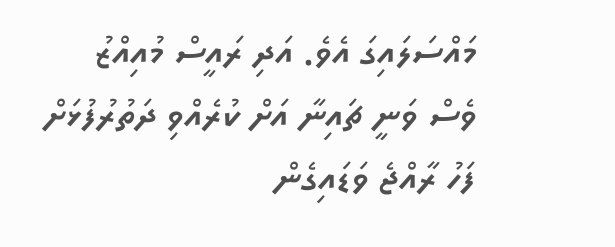މައްސަލައިގަ އެވެ. އަދި ރައީސް މުއިއްޒު ވެސް ވަނީ ޗައިނާ އަށް ކުރެއްވި ދަތުރުފުޅަށް ފަހު ރާއްޖެ ވަޑައިގެން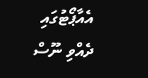އެއާޕޯޓުގައި ދެއްވި ނޫސް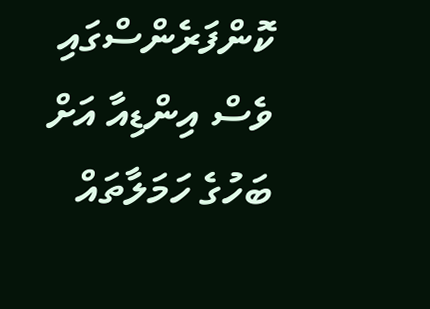ކޮންފަރެންސްގައި ވެސް އިންޑިއާ އަށް ބަހުގެ ހަމަލާތައް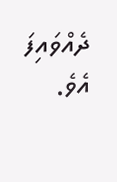ދެއްވައިފަ އެވެ.